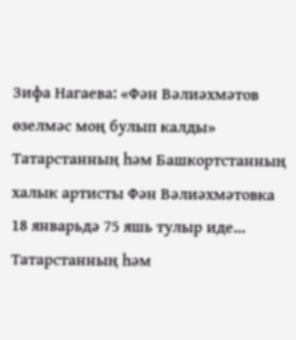Зифа Нагаева: «Фән Вәлиәхмәтов өзелмәс моң булып калды»
Татарстанның һәм Башкортстанның халык артисты Фән Вәлиәхмәтовка 18 январьдә 75 яшь тулыр иде...
Татарстанның һәм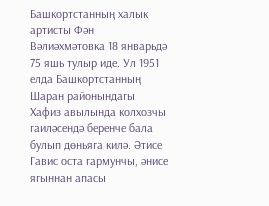Башкортстанның халык артисты Фән Вәлиәхмәтовка 18 январьдә 75 яшь тулыр иде. Ул 1951 елда Башкортстанның Шаран районындагы Хафиз авылында колхозчы гаиләсендә беренче бала булып дөньяга килә. Әтисе Гавис оста гармунчы, әнисе ягыннан апасы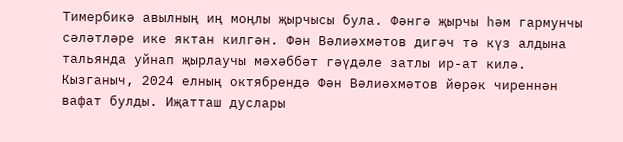Тимербикә авылның иң моңлы җырчысы була. Фәнгә җырчы һәм гармунчы сәләтләре ике яктан килгән. Фән Вәлиәхмәтов дигәч тә күз алдына тальянда уйнап җырлаучы мәхәббәт гәүдәле затлы ир-ат килә.
Кызганыч, 2024 елның октябрендә Фән Вәлиәхмәтов йөрәк чиреннән вафат булды. Иҗатташ дуслары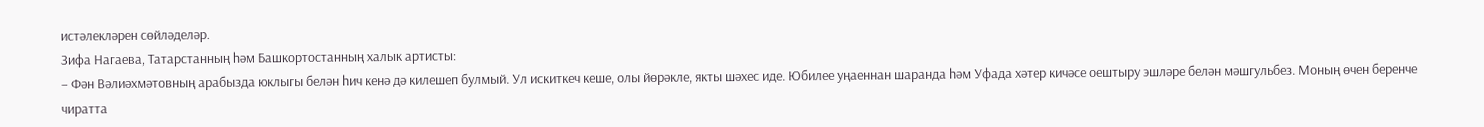истәлекләрен сөйләделәр.
Зифа Нагаева, Татарстанның һәм Башкортостанның халык артисты:
– Фән Вәлиәхмәтовның арабызда юклыгы белән һич кенә дә килешеп булмый. Ул искиткеч кеше, олы йөрәкле, якты шәхес иде. Юбилее уңаеннан шаранда һәм Уфада хәтер кичәсе оештыру эшләре белән мәшгульбез. Моның өчен беренче чиратта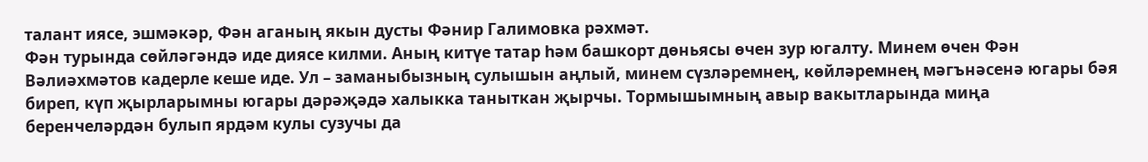талант иясе, эшмәкәр, Фән аганың якын дусты Фәнир Галимовка рәхмәт.
Фән турында сөйләгәндә иде диясе килми. Аның китүе татар һәм башкорт дөньясы өчен зур югалту. Минем өчен Фән Вәлиәхмәтов кадерле кеше иде. Ул – заманыбызның сулышын аңлый, минем сүзләремнең, көйләремнең мәгънәсенә югары бәя биреп, күп җырларымны югары дәрәҗәдә халыкка таныткан җырчы. Тормышымның авыр вакытларында миңа беренчеләрдән булып ярдәм кулы сузучы да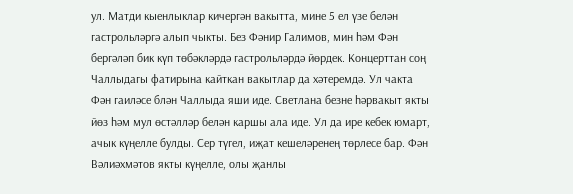ул. Матди кыенлыклар кичергән вакытта, мине 5 ел үзе белән гастрольләргә алып чыкты. Без Фәнир Галимов, мин һәм Фән бергәләп бик күп төбәкләрдә гастрольләрдә йөрдек. Концерттан соң Чаллыдагы фатирына кайткан вакытлар да хәтеремдә. Ул чакта Фән гаиләсе блән Чаллыда яши иде. Светлана безне һәрвакыт якты йөз һәм мул өстәлләр белән каршы ала иде. Ул да ире кебек юмарт, ачык күңелле булды. Сер түгел, иҗат кешеләренең төрлесе бар. Фән Вәлиәхмәтов якты күңелле, олы җанлы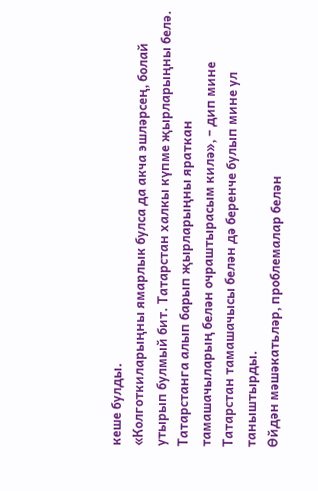кеше булды.
«Колготкиларыңны ямарлык булса да акча эшләрсең, болай утырып булмый бит. Татарстан халкы күпме җырларыңны белә. Татарстанга алып барып җырларыңны яраткан тамашачыларың белән очраштырасым килә», – дип мине Татарстан тамашачысы белән дә беренче булып мине ул таныштырды.
Өйдән мәшәкатьләр, проблемалар белән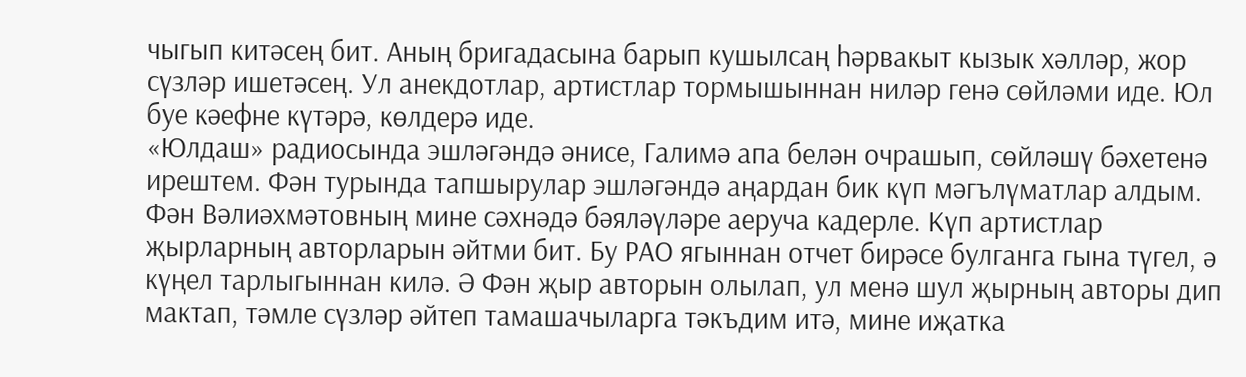чыгып китәсең бит. Аның бригадасына барып кушылсаң һәрвакыт кызык хәлләр, жор сүзләр ишетәсең. Ул анекдотлар, артистлар тормышыннан ниләр генә сөйләми иде. Юл буе кәефне күтәрә, көлдерә иде.
«Юлдаш» радиосында эшләгәндә әнисе, Галимә апа белән очрашып, сөйләшү бәхетенә ирештем. Фән турында тапшырулар эшләгәндә аңардан бик күп мәгълүматлар алдым.
Фән Вәлиәхмәтовның мине сәхнәдә бәяләүләре аеруча кадерле. Күп артистлар җырларның авторларын әйтми бит. Бу РАО ягыннан отчет бирәсе булганга гына түгел, ә күңел тарлыгыннан килә. Ә Фән җыр авторын олылап, ул менә шул җырның авторы дип мактап, тәмле сүзләр әйтеп тамашачыларга тәкъдим итә, мине иҗатка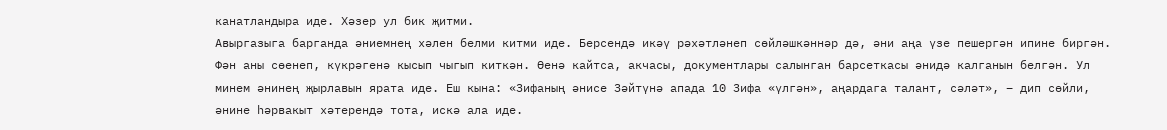канатландыра иде. Хәзер ул бик җитми.
Авыргазыга барганда әниемнең хәлен белми китми иде. Берсендә икәү рәхәтләнеп сөйләшкәннәр дә, әни аңа үзе пешергән ипине биргән. Фән аны сөенеп, күкрәгенә кысып чыгып киткән. Өенә кайтса, акчасы, документлары салынган барсеткасы әнидә калганын белгән. Ул минем әнинең җырлавын ярата иде. Еш кына: «Зифаның әнисе Зәйтүнә апада 10 Зифа «үлгән», аңардага талант, сәләт», – дип сөйли, әнине һәрвакыт хәтерендә тота, искә ала иде.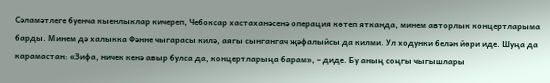Сәламәтлеге буенча кыенлыклар кичереп, Чебоксар хастаханәсенә операция көтеп ятканда, минем авторлык концертларыма барды. Минем дә халыкка Фәнне чыгарасы килә, аягы сынгангач җәфалыйсы да килми. Ул ходунки белән йөри иде. Шуңа да карамастан: «Зифа, ничек кенә авыр булса да, концертларыңа барам», – диде. Бу аның соңгы чыгышлары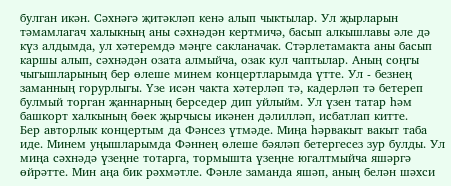булган икән. Сәхнәгә җитәкләп кенә алып чыктылар. Ул җырларын тәмамлагач халыкның аны сәхнәдән кертмичә, басып алкышлавы әле дә күз алдымда, ул хәтеремдә мәңге сакланачак. Стәрлетамакта аны басып каршы алып, сәхнәдән озата алмыйча, озак кул чаптылар. Аның соңгы чыгышларының бер өлеше минем концертларымда үтте. Ул - безнең заманның горурлыгы. Үзе исән чакта хәтерләп тә, кадерләп тә бетереп булмый торган җаннарның берседер дип уйлыйм. Ул үзен татар һәм башкорт халкының бөек җырчысы икәнен дәлилләп, исбатлап китте.
Бер авторлык концертым да Фәнсез үтмәде. Миңа һәрвакыт вакыт таба иде. Минем уңышларымда Фәннең өлеше бәяләп бетергесез зур булды. Ул миңа сәхнәдә үзеңне тотарга, тормышта үзеңне югалтмыйча яшәргә өйрәтте. Мин аңа бик рәхмәтле. Фәнле заманда яшәп, аның белән шәхси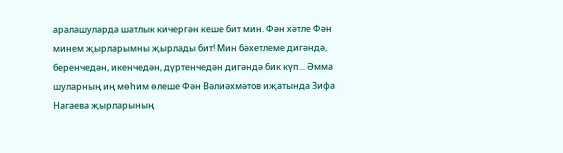аралашуларда шатлык кичергән кеше бит мин. Фән хәтле Фән минем җырларымны җырлады бит! Мин бәхетлеме дигәндә, беренчедән, икенчедән, дүртенчедән дигәндә бик күп... Әмма шуларның иң мөһим өлеше Фән Вәлиәхмәтов иҗатында Зифа Нагаева җырларының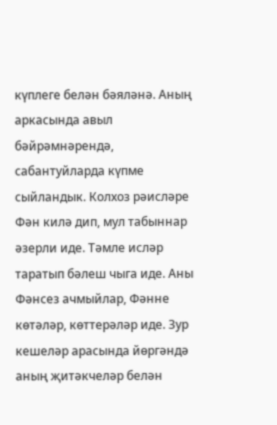күплеге белән бәяләнә. Аның аркасында авыл бәйрәмнәрендә, сабантуйларда күпме сыйландык. Колхоз рәисләре Фән килә дип, мул табыннар әзерли иде. Тәмле исләр таратып бәлеш чыга иде. Аны Фәнсез ачмыйлар, Фәнне көтәләр, көттерәләр иде. Зур кешеләр арасында йөргәндә аның җитәкчеләр белән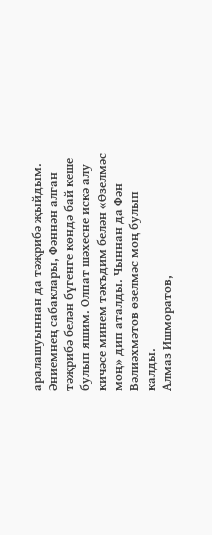аралашуыннан да тәҗрибә җыйдым. Әниемнең сабаклары, Фәннән алган тәҗрибә белән бүгенге көндә бай кеше булып яшим. Олпат шәхесне искә алу кичәсе минем тәкъдим белән «Өзелмәс моң» дип аталды. Чыннан да Фән Вәлиәхмәтов өзелмәс моң булып калды.
Алмаз Ишморатов,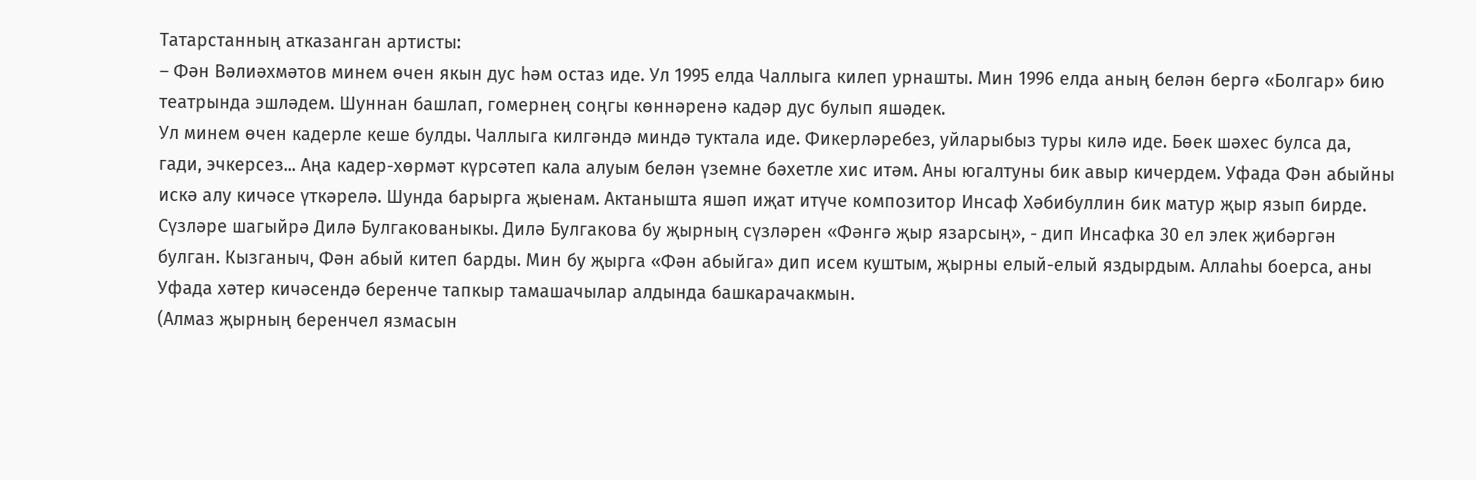Татарстанның атказанган артисты:
– Фән Вәлиәхмәтов минем өчен якын дус һәм остаз иде. Ул 1995 елда Чаллыга килеп урнашты. Мин 1996 елда аның белән бергә «Болгар» бию театрында эшләдем. Шуннан башлап, гомернең соңгы көннәренә кадәр дус булып яшәдек.
Ул минем өчен кадерле кеше булды. Чаллыга килгәндә миндә туктала иде. Фикерләребез, уйларыбыз туры килә иде. Бөек шәхес булса да, гади, эчкерсез... Аңа кадер-хөрмәт күрсәтеп кала алуым белән үземне бәхетле хис итәм. Аны югалтуны бик авыр кичердем. Уфада Фән абыйны искә алу кичәсе үткәрелә. Шунда барырга җыенам. Актанышта яшәп иҗат итүче композитор Инсаф Хәбибуллин бик матур җыр язып бирде. Сүзләре шагыйрә Дилә Булгакованыкы. Дилә Булгакова бу җырның сүзләрен «Фәнгә җыр язарсың», - дип Инсафка 30 ел элек җибәргән булган. Кызганыч, Фән абый китеп барды. Мин бу җырга «Фән абыйга» дип исем куштым, җырны елый-елый яздырдым. Аллаһы боерса, аны Уфада хәтер кичәсендә беренче тапкыр тамашачылар алдында башкарачакмын.
(Алмаз җырның беренчел язмасын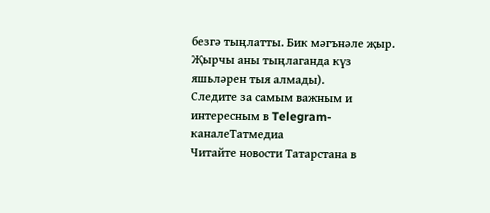безгә тыңлатты. Бик мәгънәле җыр. Җырчы аны тыңлаганда күз яшьләрен тыя алмады).
Следите за самым важным и интересным в Telegram-каналеТатмедиа
Читайте новости Татарстана в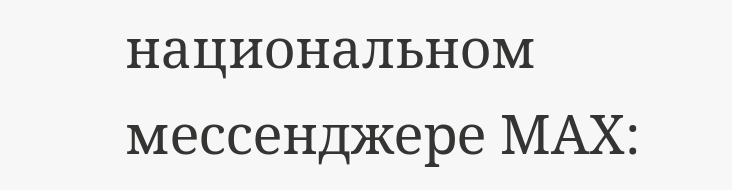национальном мессенджере MАХ: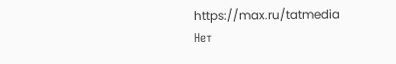https://max.ru/tatmedia
Нет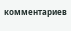комментариев